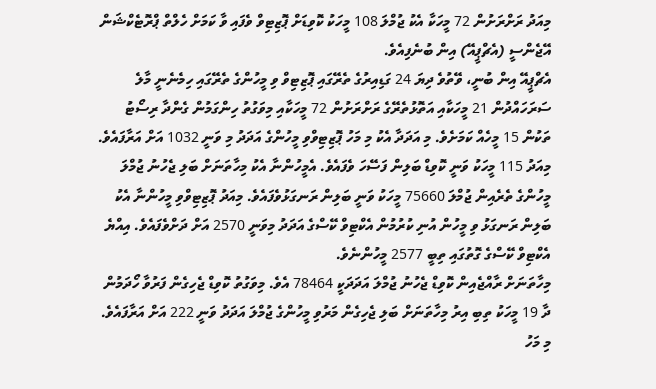މިއަދު ރަށްރަށުން 72 މީހަކާ އެކު ޖުމްލަ 108 މީހަކު ކޮވިޑަށް ޕޮޒިޓިވް ވެފައި ވާ ކަމަށް ހެލްތް ޕްރޮޓެކްޝަން އޭޖެންސީ (އެޗްޕީއޭ) އިން ބުނެފިއެވެ.
އެޗްޕީއޭ އިން ބުނީ، ވޭތުވެ ދިޔަ 24 ގަޑިއިރުގެ ތެރޭގައި ޕޮޒިޓިވް ވި މީހުންގެ ތެރޭގައި ހިމެނެނީ މާލެ ސަރަހައްދުން 21 މީހަކާއި އަތޮޅުތެރޭގެ ރަށްރަށުން 72 މީހަކާއި މިވަގުތު ހިންގަމުން ގެންދާ ރިސޯޓު ތަކުން 15 މީހެއް ކަމަށެވެ. މި އަދަދާ އެކު މި މަހު ޕޮޒިޓިވްވި މީހުންގެ އަދަދު މި ވަނީ 1032 އަށް އަރާފައެވެ.
މިއަދު 115 މީހަކު ވަނީ ކޮވިޑް ބަލިން ފަސޭހަ ވެފައެވެ. އެމީހުންނާ އެކު މިހާތަނަށް ބަލި ޖެހުނު ޖުމްލަ މީހުންގެ ތެރެއިން ޖުމްލަ 75660 މީހަކު ވަނީ ބަލިން ރަނގަޅުވެފައެވެ. މިއަދު ޕޮޒިޓިވްވި މީހުންނާ އެކު ބަލިން ރަނގަޅު ވި މީހުން އުނި ކުރުމުން އެކްޓިވް ކޭސްގެ އަދަދު މިވަނީ 2570 އަށް ދަށްވެފައެވެ. އިއްޔެ އެކްޓިވް ކޭސްގެ ގޮތުގައި ތިބީ 2577 މީހުންނެވެ.
މިހާތަނަށް ރާއްޖެއިން ކޮވިޑް ޖެހުނު ޖުމްލަ އަދަދަކީ 78464 އެވެ. މިވަގުތު ކޮވިޑް ޖެހިގެން ފަރުވާ ހޯދަމުން ދާ 19 މީހަކު ތިބި އިރު މިހާތަނަށް ބަލި ޖެހިގެން މަރުވި މީހުންގެ ޖުމްލަ އަދަދު ވަނީ 222 އަށް އަރާފައެވެ. މި މަހު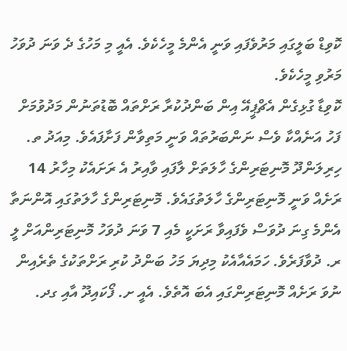ކޮވިޑް ބަލީގައި މަރުވެފައި ވަނީ އެންމެ މީހެކެވެ. އެއީ މި މަހުގެ ދެ ވަނަ ދުވަހު މަރުވި މީހެކެވެ.
ކޮވިޑާ ގުޅިގެން އެޗްޕީއޭ އިން ބަންދުކުރާ ރަށްތައް ބޮޑުތަނުން މަދުވުމަށް ފަހު އަނެއްކާ ވެސް ނަންބަރުތައް ވަނީ މަތިވާން ފަށާފައެވެ. މިއަދު ތ. ހިރިލަންދޫ މޮނިޓަރިންގެ ހާލަތަށް ލާފައި ވާއިރު އެ ރަށައެކު މިހާރު 14 ރަށެއް ވަނީ މޮނިޓަރިންގެ ހާލަތުގައެވެ. މޮނިޓަރިންގެ ހާލަތުގައި އޮންނަތާ އެންމެ ގިނަ ދުވަސް ވެފައިވާ ރަށަކީ މެއި 7 ވަނަ ދުވަހު މޮނިޓަރިންއަށް ލީ ރ. ދުވާފަރެވެ. ހަމައެއާއެކު މިދިޔަ މަހު ބަންދު ކުރި ރަށްތަކުގެ ތެރެއިން ނުވަ ރަށެއް މޮނިޓަރިންގައި އެބަ އޮތެވެ. އެއީ ށ. ފޯކައިދޫ އާއި ގދ.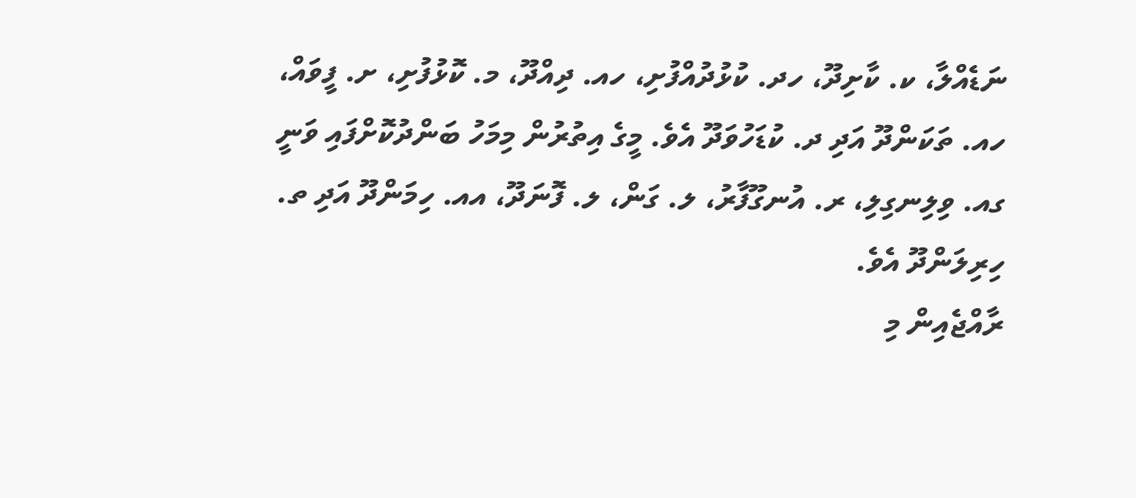ނަޑެއްލާ، ކ. ކާށިދޫ، ހދ. ކުޅުދުއްފުށި، ހއ. ދިއްދޫ، މ. ކޮޅުފުށި، ށ. ފީވައް، ހއ. ތަކަންދޫ އަދި ދ. ކުޑަހުވަދޫ އެވެ. މީގެ އިތުރުން މިމަހު ބަންދުކޮށްފައި ވަނީ ގއ. ވިލިނގިލި، ރ. އުނގޫފާރު، ލ. ގަން، ލ. ފޮނަދޫ، އއ. ހިމަންދޫ އަދި ތ. ހިރިލަންދޫ އެވެ.
ރާއްޖެއިން މި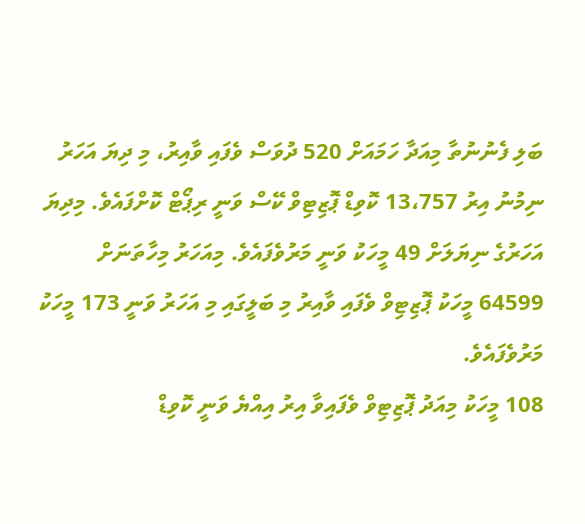ބަލި ފެނުނުތާ މިއަދާ ހަމައަށް 520 ދުވަސް ވެފައި ވާއިރު، މި ދިޔަ އަހަރު ނިމުނު އިރު 13،757 ކޮވިޑް ޕޮޒިޓިވް ކޭސް ވަނީ ރިޕޯޓް ކޮށްފައެވެ. މިދިޔަ އަހަރުގެ ނިޔަލަށް 49 މީހަކު ވަނީ މަރުވެފައެވެ. މިއަހަރު މިހާތަނަށް 64599 މީހަކު ޕޮޒިޓިވް ވެފައި ވާއިރު މި ބަލީގައި މި އަހަރު ވަނީ 173 މީހަކު މަރުވެފައެވެ.
108 މީހަކު މިއަދު ޕޮޒިޓިވް ވެފައިވާ އިރު އިއްޔެ ވަނީ ކޮވިޑް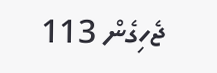ޖެހިގެން 113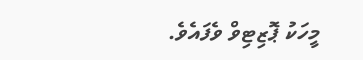މީހަކު ޕޮޒިޓިވް ވެފައެވެ.